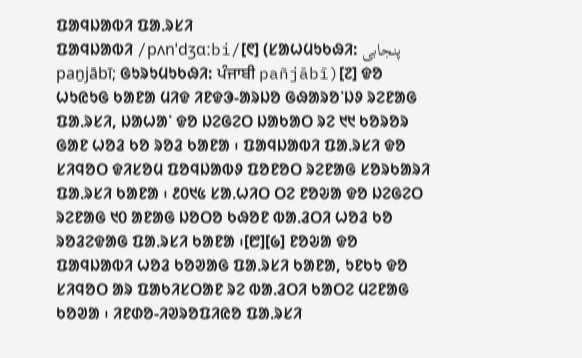ᱯᱟᱧᱡᱟᱵᱤ ᱯᱟᱹᱨᱥᱤ
ᱯᱟᱧᱡᱟᱵᱤ /pʌnˈdʒɑːbi/[᱖] (ᱥᱟᱦᱢᱩᱠᱷᱤ: پنجابی paṉjābī; ᱜᱩᱨᱩᱢᱩᱠᱷᱤ: ਪੰਜਾਬੀ pañjābī)[᱗] ᱫᱚ ᱦᱩᱭᱩᱜ ᱠᱟᱱᱟ ᱢᱤᱫ ᱤᱱᱫᱳ-ᱟᱨᱡᱚ ᱜᱷᱟᱨᱚᱸᱡᱽ ᱨᱮᱱᱟᱜ ᱯᱟᱹᱨᱥᱤ, ᱡᱟᱦᱟᱸ ᱫᱚ ᱡᱮᱜᱮᱛ ᱡᱟᱠᱟᱛ ᱨᱮ ᱑᱑ ᱠᱚᱨᱚᱨ ᱜᱟᱱ ᱦᱚᱲ ᱠᱚ ᱨᱚᱲ ᱠᱟᱱᱟ ᱾ ᱯᱟᱧᱡᱟᱵᱤ ᱯᱟᱹᱨᱥᱤ ᱫᱚ ᱥᱤᱧᱚᱛ ᱫᱤᱥᱚᱢ ᱯᱚᱧᱡᱟᱵᱽ ᱯᱚᱱᱚᱛ ᱨᱮᱱᱟᱜ ᱥᱚᱨᱠᱟᱨᱤ ᱯᱟᱹᱨᱥᱤ ᱠᱟᱱᱟ ᱾ ᱒᱐᱑᱕ ᱥᱟᱹᱦᱤᱛ ᱛᱮ ᱱᱚᱶᱟ ᱫᱚ ᱡᱮᱜᱮᱛ ᱨᱮᱱᱟᱜ ᱑᱐ ᱟᱱᱟᱜ ᱡᱚᱛᱚ ᱠᱷᱚᱱ ᱵᱟᱹᱲᱛᱤ ᱦᱚᱲ ᱠᱚ ᱨᱚᱲᱮᱫᱟᱜ ᱯᱟᱹᱨᱥᱤ ᱠᱟᱱᱟ ᱾[᱘][᱙] ᱱᱚᱶᱟ ᱫᱚ ᱯᱟᱧᱡᱟᱵᱤ ᱦᱚᱲ ᱠᱚᱣᱟᱜ ᱯᱟᱹᱨᱥᱤ ᱠᱟᱱᱟ, ᱩᱱᱠᱩ ᱫᱚ ᱥᱤᱧᱚᱛ ᱟᱨ ᱯᱟᱠᱤᱥᱛᱟᱱ ᱨᱮ ᱵᱟᱹᱲᱛᱤ ᱠᱟᱛᱮ ᱢᱮᱱᱟᱜ ᱠᱚᱣᱟ ᱾ ᱤᱱᱰᱚ-ᱤᱣᱨᱚᱯᱤᱭᱚ ᱯᱟᱹᱨᱥᱤ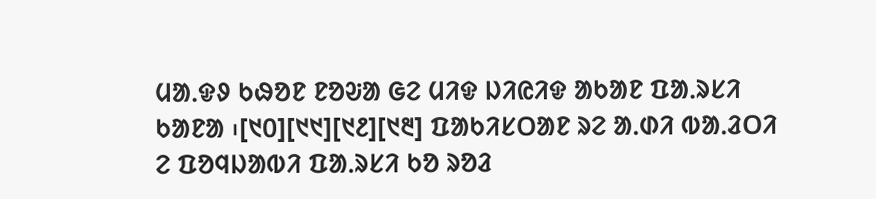ᱢᱟᱹᱫᱽ ᱠᱷᱚᱱ ᱱᱚᱶᱟ ᱜᱮ ᱢᱤᱫ ᱡᱤᱭᱤᱫ ᱟᱠᱟᱱ ᱯᱟᱹᱨᱥᱤ ᱠᱟᱱᱟ ᱾[᱑᱐][᱑᱑][᱑᱒][᱑᱓] ᱯᱟᱠᱤᱥᱛᱟᱱ ᱨᱮ ᱟᱹᱰᱤ ᱵᱟᱹᱲᱛᱤ ᱮ ᱯᱚᱧᱡᱟᱵᱤ ᱯᱟᱹᱨᱥᱤ ᱠᱚ ᱨᱚᱲ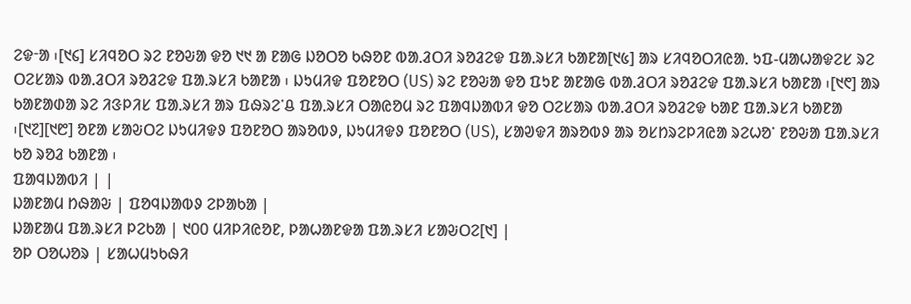ᱮᱫᱼᱟ ᱾[᱑᱔] ᱥᱤᱧᱚᱛ ᱨᱮ ᱱᱚᱶᱟ ᱫᱚ ᱑᱑ ᱟ ᱱᱟᱜ ᱡᱚᱛᱚ ᱠᱷᱚᱱ ᱵᱟᱹᱲᱛᱤ ᱨᱚᱲᱮᱫ ᱯᱟᱹᱨᱥᱤ ᱠᱟᱱᱟ[᱑᱕] ᱟᱨ ᱥᱤᱧᱚᱛᱤᱭᱟᱹ ᱩᱯ-ᱢᱟᱦᱟᱫᱮᱥ ᱨᱮ ᱛᱮᱥᱟᱨ ᱵᱟᱹᱲᱛᱤ ᱨᱚᱲᱮᱫ ᱯᱟᱹᱨᱥᱤ ᱠᱟᱱᱟ ᱾ ᱡᱩᱢᱤᱫ ᱯᱚᱱᱚᱛ (US) ᱨᱮ ᱱᱚᱶᱟ ᱫᱚ ᱯᱩᱱ ᱟᱱᱟᱜ ᱵᱟᱹᱲᱛᱤ ᱨᱚᱲᱮᱫ ᱯᱟᱹᱨᱥᱤ ᱠᱟᱱᱟ ᱾[᱑᱖] ᱟᱨ ᱠᱟᱱᱟᱰᱟ ᱨᱮ ᱤᱝᱞᱤᱥ ᱯᱟᱹᱨᱥᱤ ᱟᱨ ᱯᱷᱨᱮᱸᱪ ᱯᱟᱹᱨᱥᱤ ᱛᱟᱭᱚᱢ ᱨᱮ ᱯᱟᱧᱡᱟᱵᱤ ᱫᱚ ᱛᱮᱥᱟᱨ ᱵᱟᱹᱲᱛᱤ ᱨᱚᱲᱮᱫ ᱠᱟᱱ ᱯᱟᱹᱨᱥᱤ ᱠᱟᱱᱟ ᱾[᱑᱗][᱑᱘] ᱚᱱᱟ ᱥᱟᱶᱛᱮ ᱡᱩᱢᱤᱫᱽ ᱯᱚᱱᱚᱛ ᱟᱨᱚᱵᱽ, ᱡᱩᱢᱤᱫᱽ ᱯᱚᱱᱚᱛ (US), ᱥᱟᱣᱫᱤ ᱟᱨᱚᱵᱽ ᱟᱨ ᱚᱥᱴᱨᱮᱞᱤᱭᱟ ᱨᱮᱦᱚᱸ ᱱᱚᱶᱟ ᱯᱟᱹᱨᱥᱤ ᱠᱚ ᱨᱚᱲ ᱠᱟᱱᱟ ᱾
ᱯᱟᱧᱡᱟᱵᱤ | |
ᱡᱟᱱᱟᱢ ᱴᱷᱟᱶ | ᱯᱚᱧᱡᱟᱵᱽ ᱮᱞᱟᱠᱟ |
ᱡᱟᱱᱟᱢ ᱯᱟᱹᱨᱥᱤ ᱞᱮᱠᱟ | ᱑᱐᱐ ᱢᱤᱞᱤᱭᱚᱱ, ᱞᱟᱦᱟᱱᱫᱟ ᱯᱟᱹᱨᱥᱤ ᱥᱟᱶᱛᱮ[᱑] |
ᱚᱞ ᱛᱚᱦᱚᱨ | ᱥᱟᱦᱢᱩᱠᱷᱤ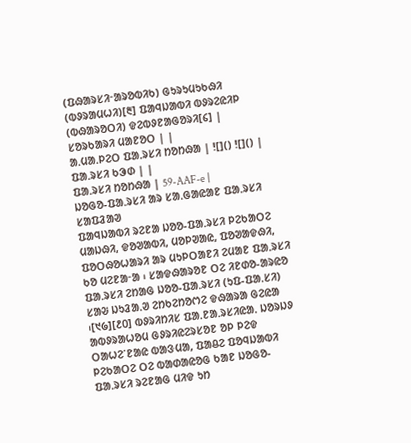(ᱯᱷᱟᱨᱥᱤᱼᱟᱨᱚᱵᱤᱠ) ᱜᱩᱨᱩᱢᱩᱠᱷᱤ (ᱵᱽᱨᱟᱢᱦᱤ)[᱓] ᱯᱟᱧᱡᱟᱵᱤ ᱵᱽᱨᱮᱭᱤᱞ (ᱵᱷᱟᱨᱚᱛᱤ) ᱫᱮᱵᱽᱱᱟᱜᱚᱨᱤ[᱔] |
ᱥᱚᱨᱠᱟᱨᱤ ᱢᱟᱱᱚᱛ | |
ᱟᱹᱢᱟᱹᱞᱮᱛ ᱯᱟᱹᱨᱥᱤ ᱴᱚᱴᱷᱟ | ![]() ![]() |
ᱯᱟᱹᱨᱥᱤ ᱠᱳᱰ | |
ᱯᱟᱹᱨᱥᱤ ᱴᱚᱴᱷᱟ | 59-AAF-e |
ᱡᱚᱜᱚ-ᱯᱟᱹᱨᱥᱤ ᱟᱨ ᱥᱟᱹᱜᱟᱭᱟᱱ ᱯᱟᱹᱨᱥᱤ ᱥᱟᱯᱲᱟᱣ
ᱯᱟᱧᱡᱟᱵᱤ ᱨᱮᱱᱟ ᱡᱚᱚ-ᱯᱟᱹᱨᱥᱤ ᱞᱮᱠᱟᱛᱮ ᱢᱟᱡᱷᱤ, ᱫᱚᱣᱟᱵᱤ, ᱢᱚᱞᱣᱟᱭ, ᱯᱚᱣᱟᱫᱷᱤ, ᱯᱚᱛᱷᱚᱦᱟᱨᱤ ᱟᱨ ᱢᱩᱞᱛᱟᱱᱤ ᱮᱢᱟᱱ ᱯᱟᱹᱨᱥᱤ ᱠᱚ ᱢᱮᱱᱟᱼᱟ ᱾ ᱥᱟᱫᱷᱟᱨᱚᱱ ᱛᱮ ᱤᱱᱰᱚ-ᱟᱨᱭᱚ ᱯᱟᱹᱨᱥᱤ ᱮᱴᱟᱜ ᱡᱚᱚ-ᱯᱟᱹᱨᱥᱤ (ᱩᱯ-ᱯᱟᱹᱥᱤ) ᱥᱟᱶ ᱡᱩᱲᱟᱹᱣ ᱮᱴᱠᱮᱴᱚᱬᱮ ᱫᱷᱟᱨᱟ ᱜᱮᱭᱟ ᱾[᱑᱙][᱒᱐] ᱵᱽᱨᱤᱴᱤᱥ ᱯᱟᱹᱱᱟᱹᱨᱥᱤᱭᱟᱹ ᱡᱚᱨᱡᱽ ᱟᱵᱽᱨᱟᱦᱚᱢ ᱜᱽᱨᱤᱭᱮᱨᱥᱚᱱ ᱚᱞ ᱞᱮᱫ ᱛᱟᱦᱮᱸᱱᱟᱭ ᱵᱟᱝᱢᱟ, ᱯᱟᱪᱮ ᱯᱚᱧᱡᱟᱵᱤ ᱞᱮᱠᱟᱛᱮ ᱛᱮ ᱵᱟᱰᱟᱭᱚᱜ ᱠᱟᱱ ᱡᱚᱜᱚ-ᱯᱟᱹᱨᱥᱤ ᱨᱮᱱᱟᱜ ᱢᱤᱫ ᱩᱴ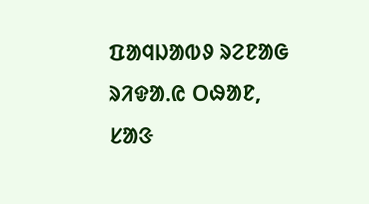ᱯᱟᱧᱡᱟᱵᱽ ᱨᱮᱱᱟᱜ ᱨᱤᱫᱟᱹᱭ ᱛᱷᱟᱱ, ᱥᱟᱝ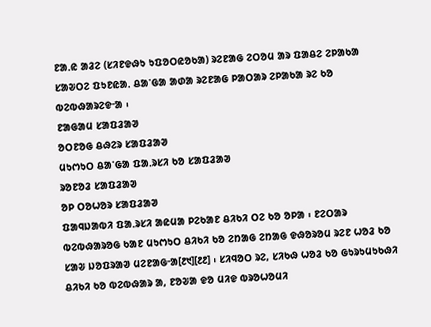ᱱᱟᱹᱭ ᱟᱲᱮ (ᱥᱤᱱᱫᱷᱩ ᱩᱯᱚᱛᱭᱚᱠᱟ) ᱨᱮᱱᱟᱜ ᱮᱛᱚᱢ ᱟᱨ ᱯᱟᱪᱮ ᱮᱞᱟᱠᱟ ᱥᱟᱶᱛᱮ ᱯᱩᱱᱭᱟᱹ ᱪᱟᱸᱜᱟ ᱟᱰᱟ ᱨᱮᱱᱟᱜ ᱞᱟᱛᱟᱨ ᱮᱞᱟᱠᱟ ᱨᱮ ᱠᱚ ᱵᱮᱵᱷᱟᱨᱮᱫᱼᱟ ᱾
ᱱᱟᱜᱟᱢ ᱥᱟᱯᱲᱟᱣ
ᱚᱛᱱᱚᱜ ᱪᱷᱮᱨ ᱥᱟᱯᱲᱟᱣ
ᱢᱩᱬᱩᱛ ᱪᱟᱸᱜᱟ ᱯᱟᱹᱨᱥᱤ ᱠᱚ ᱥᱟᱯᱲᱟᱣ
ᱨᱚᱱᱚᱲ ᱥᱟᱯᱲᱟᱣ
ᱚᱞ ᱛᱚᱦᱚᱨ ᱥᱟᱯᱲᱟᱣ
ᱯᱟᱧᱡᱟᱵᱤ ᱯᱟᱹᱨᱥᱤ ᱟᱭᱢᱟ ᱞᱮᱠᱟᱱ ᱪᱤᱠᱤ ᱛᱮ ᱠᱚ ᱚᱞᱟ ᱾ ᱱᱮᱛᱟᱨ ᱵᱮᱵᱷᱟᱨᱚᱜ ᱠᱟᱱ ᱢᱩᱬᱩᱛ ᱪᱤᱠᱤ ᱠᱚ ᱮᱴᱟᱜ ᱮᱴᱟᱜ ᱫᱷᱚᱨᱚᱢ ᱨᱮᱱ ᱦᱚᱲ ᱠᱚ ᱥᱟᱶ ᱡᱚᱯᱨᱟᱣ ᱢᱮᱱᱟᱜᱼᱟ[᱒᱑][᱒᱒] ᱾ ᱥᱤᱧᱚᱛ ᱨᱮ, ᱥᱤᱠᱷ ᱦᱚᱲ ᱠᱚ ᱜᱩᱨᱩᱢᱩᱠᱷᱤ ᱪᱤᱠᱤ ᱠᱚ ᱵᱮᱵᱷᱟᱨ ᱟ, ᱱᱚᱶᱟ ᱫᱚ ᱢᱤᱫ ᱵᱨᱚᱦᱚᱢᱤ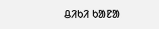ᱪᱤᱠᱤ ᱠᱟᱱᱟ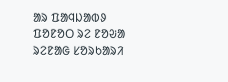ᱟᱨ ᱯᱟᱧᱡᱟᱵᱽ ᱯᱚᱱᱚᱛ ᱨᱮ ᱱᱚᱶᱟ ᱨᱮᱱᱟᱜ ᱥᱚᱨᱠᱟᱨᱤ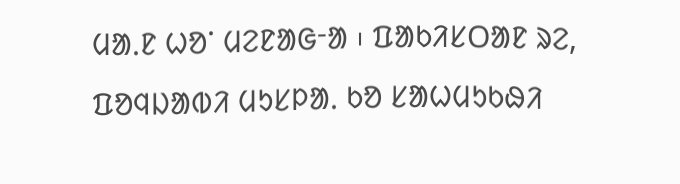ᱢᱟᱹᱱ ᱦᱚᱸ ᱢᱮᱱᱟᱜᱼᱟ ᱾ ᱯᱟᱠᱤᱥᱛᱟᱱ ᱨᱮ, ᱯᱚᱧᱡᱟᱵᱤ ᱢᱩᱥᱞᱟᱹ ᱠᱚ ᱥᱟᱦᱢᱩᱠᱷᱤ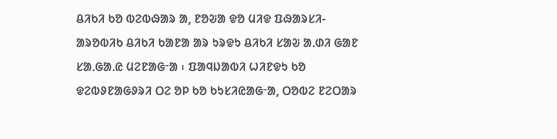ᱪᱤᱠᱤ ᱠᱚ ᱵᱮᱵᱷᱟᱨ ᱟ, ᱱᱚᱶᱟ ᱫᱚ ᱢᱤᱫ ᱯᱷᱟᱨᱥᱤ-ᱟᱨᱚᱵᱤᱠ ᱪᱤᱠᱤ ᱠᱟᱱᱟ ᱟᱨ ᱩᱨᱫᱩ ᱪᱤᱠᱤ ᱥᱟᱶ ᱟᱹᱰᱤ ᱜᱟᱱ ᱥᱟᱹᱜᱟᱹᱭ ᱢᱮᱱᱟᱜᱼᱟ ᱾ ᱯᱟᱧᱡᱟᱵᱤ ᱦᱤᱱᱫᱩ ᱠᱚ ᱫᱮᱵᱽᱱᱟᱜᱽᱨᱤ ᱛᱮ ᱚᱞ ᱠᱚ ᱠᱩᱥᱤᱭᱟᱜᱼᱟ, ᱛᱚᱵᱮ ᱱᱮᱛᱟᱨ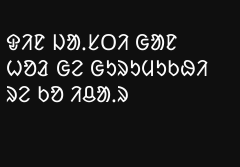ᱫᱤᱱ ᱡᱟᱹᱥᱛᱤ ᱜᱟᱱ ᱦᱚᱲ ᱜᱮ ᱜᱩᱨᱩᱢᱩᱠᱷᱤ ᱨᱮ ᱠᱚ ᱤᱪᱟᱹᱨ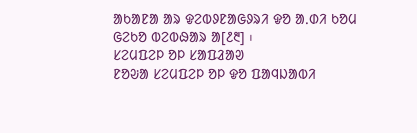ᱟᱠᱟᱱᱟ ᱟᱨ ᱫᱮᱵᱽᱱᱟᱜᱽᱨᱤ ᱫᱚ ᱟᱹᱰᱤ ᱠᱚᱢ ᱜᱮᱠᱚ ᱵᱮᱵᱷᱟᱨ ᱟ[᱒᱓] ᱾
ᱥᱮᱢᱯᱮᱞ ᱚᱞ ᱥᱟᱯᱲᱟᱣ
ᱱᱚᱶᱟ ᱥᱮᱢᱯᱮᱞ ᱚᱞ ᱫᱚ ᱯᱟᱧᱡᱟᱵᱤ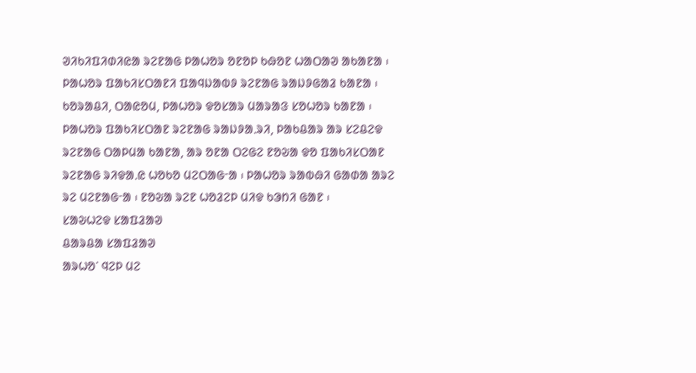ᱣᱤᱠᱤᱯᱤᱰᱤᱭᱟ ᱨᱮᱱᱟᱜ ᱞᱟᱦᱚᱨ ᱚᱱᱚᱞ ᱠᱷᱚᱱ ᱦᱟᱛᱟᱣ ᱟᱠᱟᱱᱟ ᱾
ᱞᱟᱦᱚᱨ ᱯᱟᱠᱤᱥᱛᱟᱱᱤ ᱯᱟᱧᱡᱟᱵᱽ ᱨᱮᱱᱟᱜ ᱨᱟᱡᱽᱜᱟᱲ ᱠᱟᱱᱟ ᱾ ᱠᱚᱨᱟᱪᱤ, ᱛᱟᱭᱚᱢ, ᱞᱟᱦᱚᱨ ᱫᱚᱥᱟᱨ ᱢᱟᱨᱟᱝ ᱥᱚᱦᱚᱨ ᱠᱟᱱᱟ ᱾ ᱞᱟᱦᱚᱨ ᱯᱟᱠᱤᱥᱛᱟᱱ ᱨᱮᱱᱟᱜ ᱨᱟᱡᱽᱟᱹᱨᱤ, ᱞᱟᱠᱪᱟᱨ ᱟᱨ ᱥᱮᱪᱮᱫ ᱨᱮᱱᱟᱜ ᱛᱟᱞᱢᱟ ᱠᱟᱱᱟ, ᱟᱨ ᱚᱱᱟ ᱛᱮᱜᱮ ᱱᱚᱶᱟ ᱫᱚ ᱯᱟᱠᱤᱥᱛᱟᱱ ᱨᱮᱱᱟᱜ ᱨᱤᱫᱟᱹᱭ ᱦᱚᱠᱚ ᱢᱮᱛᱟᱜᱼᱟ ᱾ ᱞᱟᱦᱚᱨ ᱨᱟᱵᱷᱤ ᱜᱟᱰᱟ ᱟᱨᱮ ᱨᱮ ᱢᱮᱱᱟᱜᱼᱟ ᱾ ᱱᱚᱶᱟ ᱨᱮᱱ ᱦᱚᱲᱮᱞ ᱢᱤᱫ ᱠᱳᱴᱤ ᱜᱟᱱ ᱾
ᱥᱟᱶᱦᱮᱫ ᱥᱟᱯᱲᱟᱣ
ᱪᱟᱨᱪᱟ ᱥᱟᱯᱲᱟᱣ
ᱟᱨᱦᱚᱸ ᱧᱮᱞ ᱢᱮ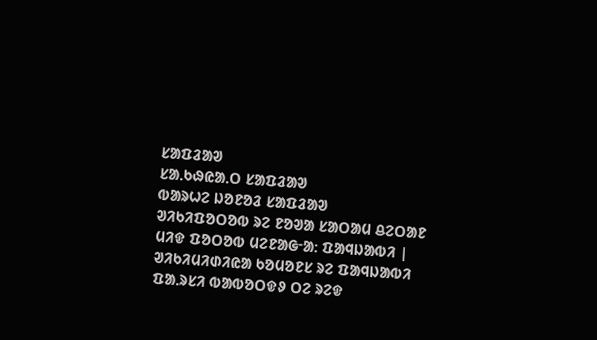ᱥᱟᱯᱲᱟᱣ
ᱥᱟᱹᱠᱷᱭᱟᱹᱛ ᱥᱟᱯᱲᱟᱣ
ᱵᱟᱨᱦᱮ ᱡᱚᱱᱚᱲ ᱥᱟᱯᱲᱟᱣ
ᱣᱤᱠᱤᱯᱚᱛᱚᱵ ᱨᱮ ᱱᱚᱣᱟ ᱥᱟᱛᱟᱢ ᱪᱮᱛᱟᱱ ᱢᱤᱫ ᱯᱚᱛᱚᱵ ᱢᱮᱱᱟᱜᱼᱟ: ᱯᱟᱧᱡᱟᱵᱤ |
ᱣᱤᱠᱤᱢᱤᱰᱤᱭᱟ ᱠᱚᱢᱚᱱᱥ ᱨᱮ ᱯᱟᱧᱡᱟᱵᱤ ᱯᱟᱹᱨᱥᱤ ᱵᱟᱵᱚᱛᱫᱽ ᱛᱮ ᱨᱮᱫ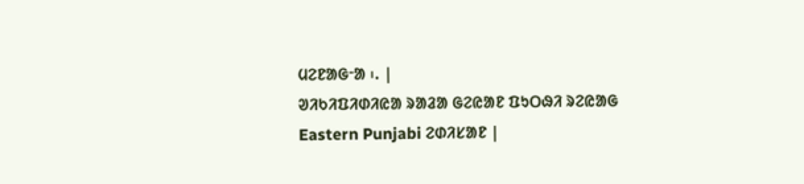ᱢᱮᱱᱟᱜᱼᱟ ᱾. |
ᱣᱤᱠᱤᱯᱤᱰᱤᱭᱟ ᱨᱟᱲᱟ ᱜᱮᱭᱟᱱ ᱯᱩᱛᱷᱤ ᱨᱮᱭᱟᱜ Eastern Punjabi ᱮᱰᱤᱥᱟᱱ |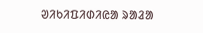ᱣᱤᱠᱤᱯᱤᱰᱤᱭᱟ ᱨᱟᱲᱟ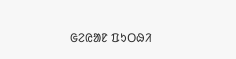ᱜᱮᱭᱟᱱ ᱯᱩᱛᱷᱤ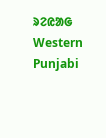ᱨᱮᱭᱟᱜ Western Punjabi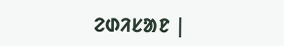ᱮᱰᱤᱥᱟᱱ |